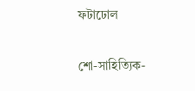ফটাঢোল

শো-সাহিত্যিক-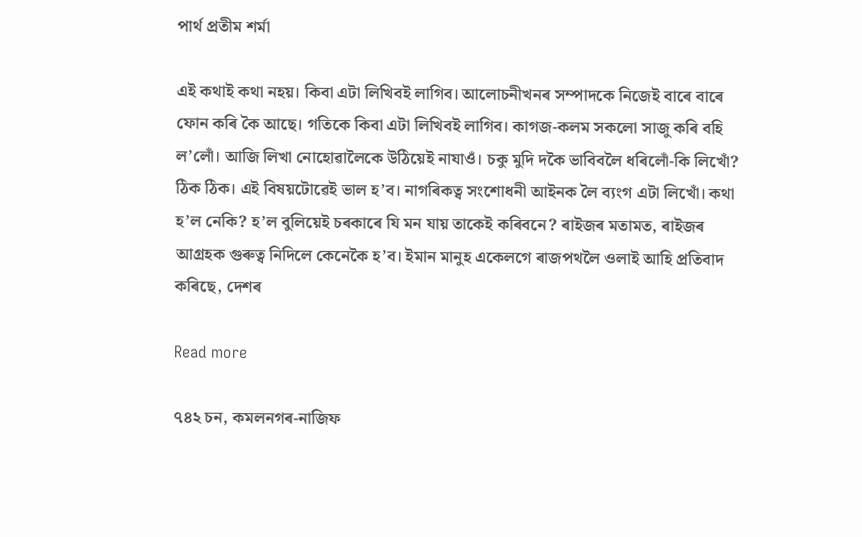পার্থ প্ৰতীম শৰ্মা

এই কথাই কথা নহয়। কিবা এটা লিখিবই লাগিব। আলোচনীখনৰ সম্পাদকে নিজেই বাৰে বাৰে ফোন কৰি কৈ আছে। গতিকে কিবা এটা লিখিবই লাগিব। কাগজ-কলম সকলো সাজু কৰি বহি ল’লোঁ। আজি লিখা নোহোৱালৈকে উঠিয়েই নাযাওঁ। চকু মুদি দকৈ ভাবিবলৈ ধৰিলোঁ-কি লিখোঁ?  ঠিক ঠিক। এই বিষয়টোৱেই ভাল হ’ব। নাগৰিকত্ব সংশোধনী আইনক লৈ ব্যংগ এটা লিখোঁ। কথা হ’ল নেকি? হ’ল বুলিয়েই চৰকাৰে যি মন যায় তাকেই কৰিবনে? ৰাইজৰ মতামত, ৰাইজৰ আগ্ৰহক গুৰুত্ব নিদিলে কেনেকৈ হ’ব। ইমান মানুহ একেলগে ৰাজপথলৈ ওলাই আহি প্ৰতিবাদ কৰিছে, দেশৰ

Read more

৭৪২ চন, কমলনগৰ-নাজিফ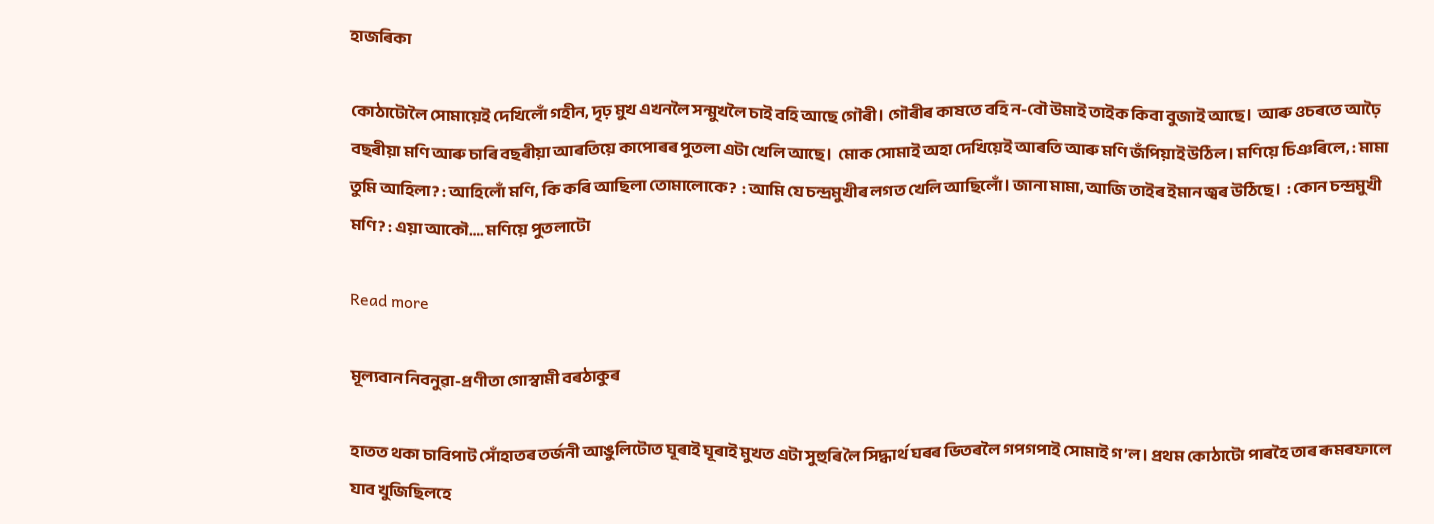হাজৰিকা

কোঠাটোলৈ সোমায়েই দেখিলোঁ গহীন, দৃঢ় মুখ এখনলৈ সন্মুখলৈ চাই বহি আছে গৌৰী। গৌৰীৰ কাষতে বহি ন-বৌ উমাই তাইক কিবা বুজাই আছে।  আৰু ওচৰতে আঢ়ৈ বছৰীয়া মণি আৰু চাৰি বছৰীয়া আৰতিয়ে কাপোৰৰ পুতলা এটা খেলি আছে।  মোক সোমাই অহা দেখিয়েই আৰতি আৰু মণি জঁপিয়াই উঠিল। মণিয়ে চিঞৰিলে, : মামা তুমি আহিলা? : আহিলোঁ মণি, কি কৰি আছিলা তোমালোকে?  : আমি যে চন্দ্ৰমুখীৰ লগত খেলি আছিলোঁ। জানা মামা, আজি তাইৰ ইমান জ্বৰ উঠিছে।  : কোন চন্দ্ৰমুখী মণি? : এয়া আকৌ…. মণিয়ে পুতলাটো

Read more

মূল্যবান নিবনুৱা-প্ৰণীতা গোস্বামী বৰঠাকুৰ

হাতত থকা চাবিপাট সোঁহাতৰ তৰ্জনী আঙুলিটোত ঘূৰাই ঘূৰাই মুখত এটা সুহুৰি লৈ সিদ্ধাৰ্থ ঘৰৰ ভিতৰলৈ গপগপাই সোমাই গ’ল। প্ৰথম কোঠাটো পাৰহৈ তাৰ ৰূমৰফালে যাব খুজিছিলহে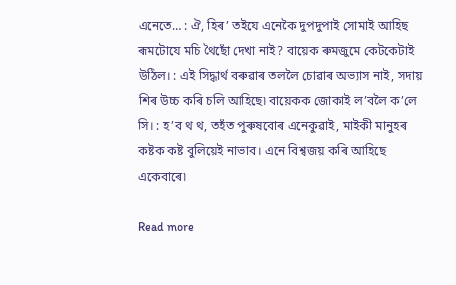এনেতে… : ঐ, হিৰ’ তইযে এনেকৈ দুপদুপাই সোমাই আহিছ ৰূমটোযে মচি থৈছোঁ দেখা নাই? বায়েক ৰুমজুমে কেটকেটাই উঠিল। : এই সিদ্ধাৰ্থ বৰুৱাৰ তললৈ চোৱাৰ অভ্যাস নাই, সদায় শিৰ উচ্চ কৰি চলি আহিছে৷ বায়েকক জোকাই ল’বলৈ ক’লে সি। : হ’ব থ থ, তহঁত পুৰুষবোৰ এনেকুৱাই, মাইকী মানুহৰ কষ্টক কষ্ট বুলিয়েই নাভাব। এনে বিশ্বজয় কৰি আহিছে একেবাৰে৷

Read more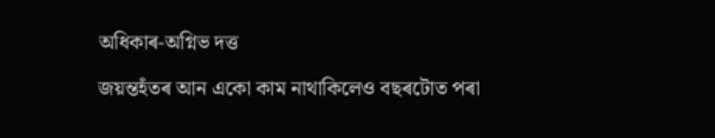অধিকাৰ-অগ্নিভ দত্ত

জয়ন্তহঁতৰ আন একো কাম নাথাকিলেও বছৰটোত পৰা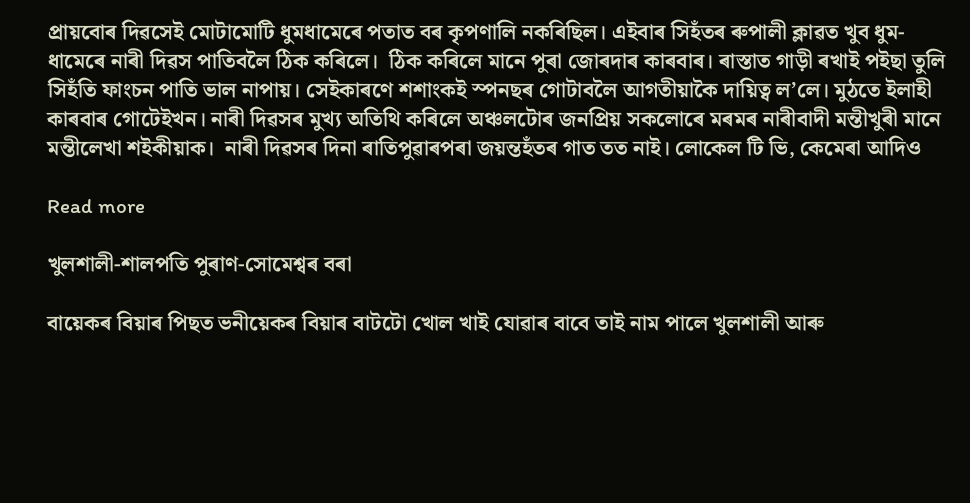প্ৰায়বোৰ দিৱসেই মোটামোটি ধুমধামেৰে পতাত বৰ কৃপণালি নকৰিছিল। এইবাৰ সিহঁ‌তৰ ৰুপালী ক্লাৱত খুব ধুম-ধামেৰে নাৰী দিৱস পাতিবলৈ ঠিক কৰিলে।  ঠিক কৰিলে মানে পুৰা জোৰদাৰ কাৰবাৰ। ৰাস্তাত গাড়ী ৰখাই পইছা তুলি সিহঁ‌তি ফাংচন পাতি ভাল নাপায়। সেইকাৰণে শশাংকই স্পনছৰ গোটাবলৈ আগতীয়াকৈ দায়িত্ব ল’লে। মুঠতে ইলাহী কাৰবাৰ গোটেইখন। নাৰী দিৱসৰ মুখ্য অতিথি কৰিলে অঞ্চলটোৰ জনপ্ৰিয় সকলোৰে মৰমৰ নাৰীবাদী মন্তীখুৰী মানে মন্তীলেখা শইকীয়াক।  নাৰী দিৱসৰ দিনা ৰাতিপুৱাৰপৰা জয়ন্তহঁতৰ গাত তত নাই। লোকেল টি ভি, কেমেৰা আদিও

Read more

খুলশালী-শালপতি পুৰাণ-সোমেশ্বৰ বৰা

বায়েকৰ বিয়াৰ পিছত ভনীয়েকৰ বিয়াৰ বাটটো খোল খাই যোৱাৰ বাবে তাই নাম পালে খুলশালী আৰু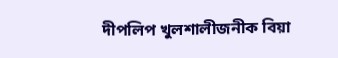দীপলিপ খুলশালীজনীক বিয়া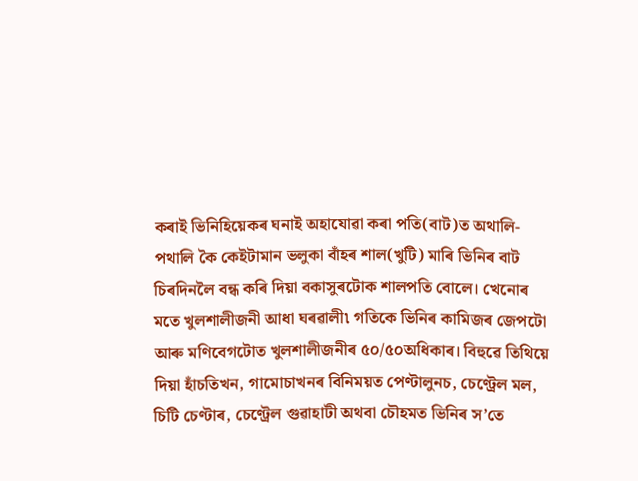কৰাই ভিনিহিয়েকৰ ঘনাই অহাযোৱা কৰা পতি(বাট)ত অথালি-পথালি কৈ কেইটামান ভলুকা বাঁহৰ শাল(খুটি) মাৰি ভিনিৰ বাট চিৰদিনলৈ বন্ধ কৰি দিয়া বকাসুৰটোক শালপতি বোলে। খেনোৰ মতে খুলশালীজনী আধা ঘৰৱালী৷ গতিকে ভিনিৰ কামিজৰ জেপটো আৰু মণিবেগটোত খুলশালীজনীৰ ৫০/৫০অধিকাৰ। বিহুৱে তিথিয়ে দিয়া হাঁচতিখন, গামোচাখনৰ বিনিময়ত পেণ্টালুনচ, চেণ্ট্ৰেল মল, চিটি চেণ্টাৰ, চেণ্ট্ৰেল গুৱাহাটী অথবা চৌহমত ভিনিৰ স’তে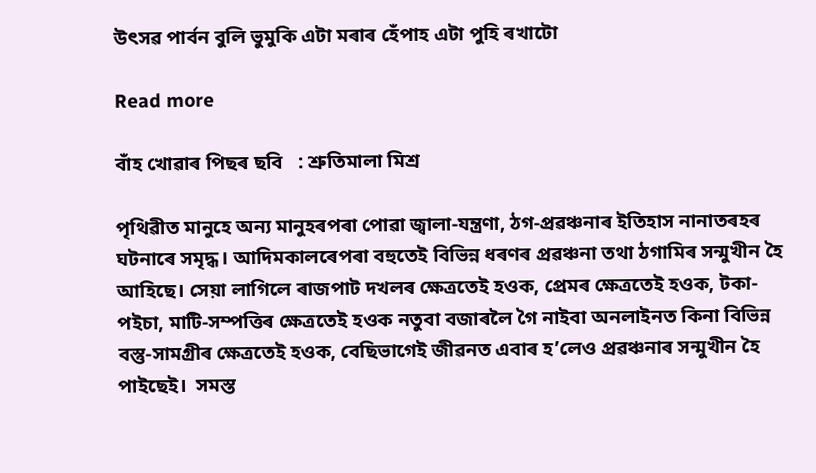উৎসৱ পাৰ্বন বুলি ভুমুকি এটা মৰাৰ হেঁপাহ এটা পুহি ৰখাটো

Read more

বাঁহ খোৱাৰ পিছৰ ছবি   : শ্ৰুতিমালা মিশ্ৰ

পৃথিৱীত মানুহে অন্য মানুহৰপৰা পোৱা জ্বালা-যন্ত্ৰণা, ঠগ-প্ৰৱঞ্চনাৰ ইতিহাস নানাতৰহৰ ঘটনাৰে সমৃদ্ধ। আদিমকালৰেপৰা বহুতেই বিভিন্ন ধৰণৰ প্ৰৱঞ্চনা তথা ঠগামিৰ সন্মুখীন হৈ আহিছে। সেয়া লাগিলে ৰাজপাট দখলৰ ক্ষেত্ৰতেই হওক, প্ৰেমৰ ক্ষেত্ৰতেই হওক, টকা-পইচা, মাটি-সম্পত্তিৰ ক্ষেত্ৰতেই হওক নতুবা বজাৰলৈ গৈ নাইবা অনলাইনত কিনা বিভিন্ন বস্তু-সামগ্ৰীৰ ক্ষেত্ৰতেই হওক, বেছিভাগেই জীৱনত এবাৰ হʼলেও প্ৰৱঞ্চনাৰ সন্মুখীন হৈ পাইছেই।  সমস্ত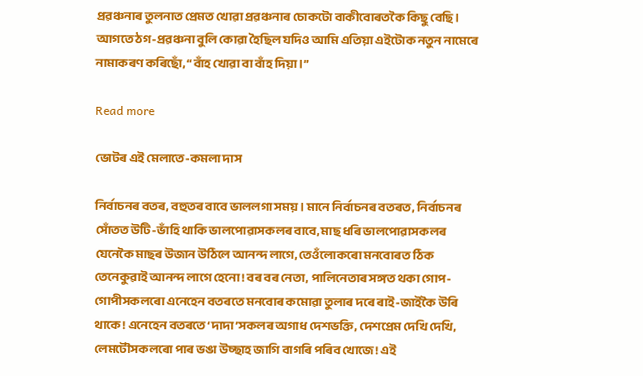প্ৰৱঞ্চনাৰ তুলনাত প্ৰেমত খোৱা প্ৰৱঞ্চনাৰ চোকটো বাকীবোৰতকৈ কিছু বেছি। আগতে ঠগ-প্ৰৱঞ্চনা বুলি কোৱা হৈছিল যদিও আমি এতিয়া এইটোক নতুন নামেৰে নামাকৰণ কৰিছোঁ, “বাঁহ খোৱা বা বাঁহ দিয়া।”

Read more

ভোটৰ এই মেলাতে-কমলা দাস

নিৰ্বাচনৰ বতৰ, বহুতৰ বাবে ভাললগা সময়। মানে নিৰ্বাচনৰ বতৰত, নিৰ্বাচনৰ সোঁতত উটি-ভাঁহি থাকি ভালপোৱাসকলৰ বাবে, মাছ ধৰি ভালপোৱাসকলৰ যেনেকৈ মাছৰ উজান উঠিলে আনন্দ লাগে, তেওঁলোকৰো মনবোৰত ঠিক তেনেকুৱাই আনন্দ লাগে হেনো! বৰ বৰ নেতা, পালিনেতাৰ সঙ্গত থকা গোপ-গোপীসকলৰো এনেহেন বতৰতে মনবোৰ কমোৱা তুলাৰ দৰে ৰাই-জাইকৈ উৰি থাকে! এনেহেন বতৰতে ‘দাদা’সকলৰ অগাধ দেশভক্তি, দেশপ্ৰেম দেখি দেখি, লেমটৌসকলৰো পাৰ ভঙা উচ্ছাহ জাগি বাগৰি পৰিব খোজে! এই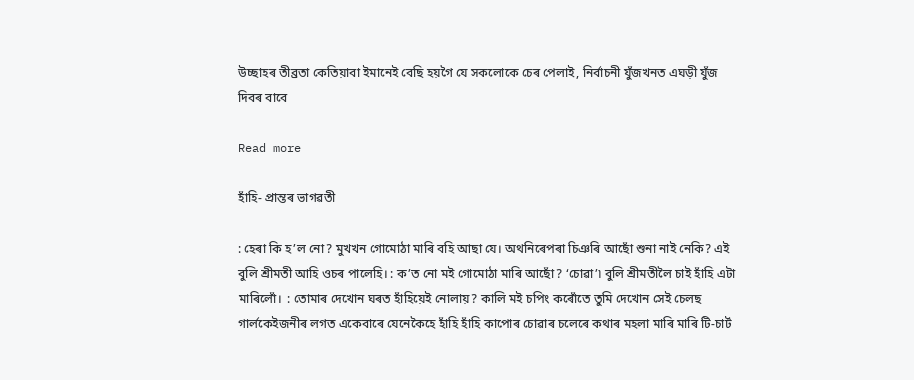উচ্ছাহৰ তীব্ৰতা কেতিয়াবা ইমানেই বেছি হয়গৈ যে সকলোকে চেৰ পেলাই, নিৰ্বাচনী যুঁজখনত এঘড়ী যুঁজ দিবৰ বাবে

Read more

হাঁহি- প্ৰান্তৰ ভাগৱতী

: হেৰা কি হ’ল নো? মুখখন গোমোঠা মাৰি বহি আছা যে। অথনিৰেপৰা চিঞৰি আছোঁ শুনা নাই নেকি? এই বুলি শ্ৰীমতী আহি ওচৰ পালেহি। : ক’ত নো মই গোমোঠা মাৰি আছোঁ? ‘চোৱা’৷ বুলি শ্ৰীমতীলৈ চাই হাঁহি এটা মাৰিলোঁ।  : তোমাৰ দেখোন ঘৰত হাঁহিয়েই নোলায়? কালি মই চপিং কৰোঁতে তুমি দেখোন সেই চেলছ গাৰ্লকেইজনীৰ লগত একেবাৰে যেনেকৈহে হাঁহি হাঁহি কাপোৰ চোৱাৰ চলেৰে কথাৰ মহলা মাৰি মাৰি টি-চাৰ্ট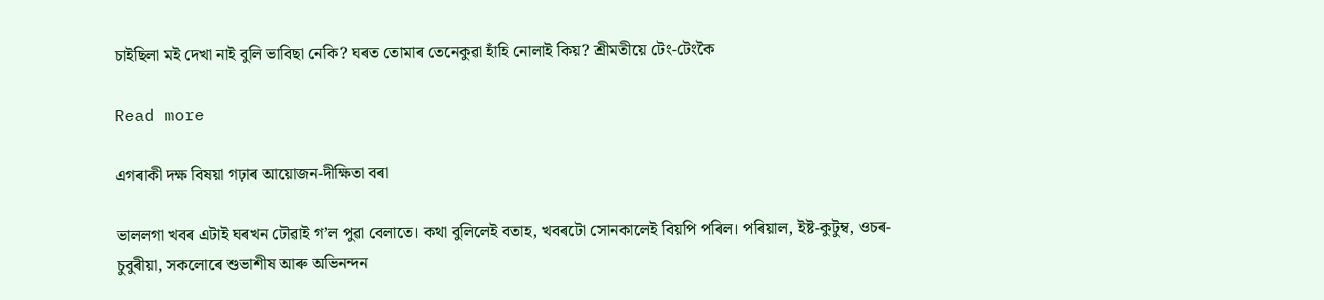চাইছিলা মই দেখা নাই বুলি ভাবিছা নেকি? ঘৰত তোমাৰ তেনেকুৱা হাঁহি নোলাই কিয়? শ্ৰীমতীয়ে টেং-টেংকৈ

Read more

এগৰাকী দক্ষ বিষয়া গঢ়াৰ আয়োজন-দীক্ষিতা বৰা

ভাললগা খবৰ এটাই ঘৰখন ঢৌৱাই গ’ল পুৱা বেলাতে। কথা বুলিলেই বতাহ, খবৰটো সোনকালেই বিয়পি পৰিল। পৰিয়াল, ইষ্ট-কুটুম্ব, ওচৰ-চুবুৰীয়া, সকলোৰে শুভাশীষ আৰু অভিনন্দন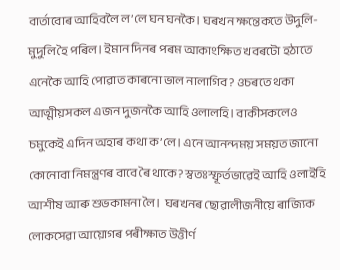বাৰ্তাবোৰ আহিবলৈ ল’লে ঘন ঘনকৈ। ঘৰখন ক্ষন্তেকতে উদুলি-মুদুলি হৈ পৰিল। ইমান দিনৰ পৰম আকাংক্ষিত খবৰটো হঠাতে এনেকৈ আহি পোৱাত কাৰনো ভাল নালাগিব? ওচৰতে থকা আত্মীয়সকল এজন দুজনকৈ আহি ওলালহি। বাকীসকলেও চমুকেই এদিন অহাৰ কথা ক’লে। এনে আনন্দময় সময়ত জানো কোনোবা নিমন্ত্ৰণৰ বাবে ৰৈ থাকে? স্বতঃস্ফূৰ্তভাৱেই আহি ওলাইহি আশীষ আৰু শুভকামনা লৈ।  ঘৰখনৰ ছোৱালীজনীয়ে ৰাজ‍্যিক লোকসেৱা আয়োগৰ পৰীক্ষাত উত্তীৰ্ণ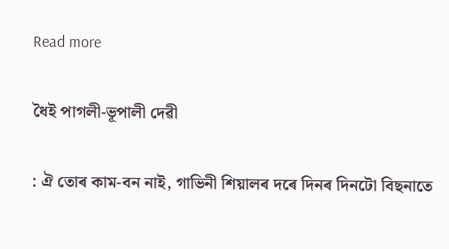Read more

ধৈই পাগলী-ভূপালী দেৱী

: ঐ তোৰ কাম-বন নাই, গাভিনী শিয়ালৰ দৰে দিনৰ দিনটো বিছনাতে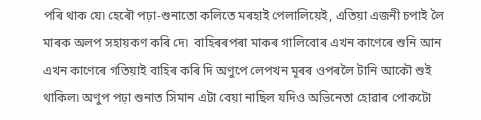পৰি থাক যে৷ হেৰৌ পঢ়া-শুনাতো কলিতে মৰহাই পেলালিয়েই, এতিয়া এজনী চপাই লৈ মাৰক অলপ সহায়কণ কৰি দে৷  বাহিৰৰপৰা মাকৰ গালিবোৰ এখন কাণেৰে শুনি আন এখন কাণেৰে গতিয়াই বাহিৰ কৰি দি অণুপে লেপখন মূৰৰ ওপৰলৈ টানি আকৌ শুই থাকিল৷ অণুপ পঢ়া শুনাত সিমান এটা বেয়া নাছিল যদিও অভিনেতা হোৱাৰ পোকটো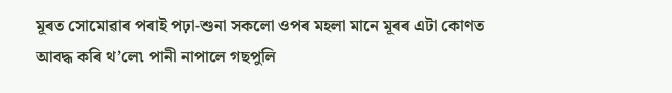মূৰত সোমোৱাৰ পৰাই পঢ়া-শুনা সকলো ওপৰ মহলা মানে মূৰৰ এটা কোণত আবদ্ধ কৰি থ’লে৷ পানী নাপালে গছপুলি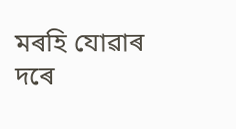মৰহি যোৱাৰ দৰে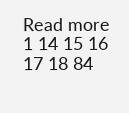Read more
1 14 15 16 17 18 84